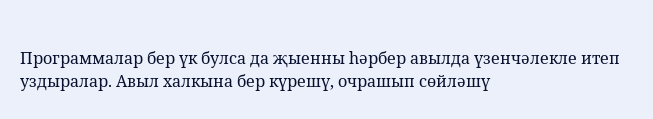Программалар бер үк булса да җыенны һәрбер авылда үзенчәлекле итеп уздыралар. Авыл халкына бер күрешү, очрашып сөйләшү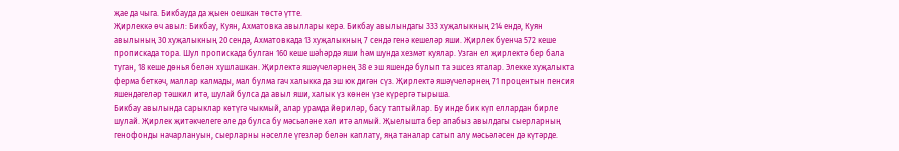җае да чыга. Бикбауда да җыен оешкан төстә үтте.
Җирлеккә өч авыл: Бикбау, Куян, Ахматовка авыллары керә. Бикбау авылындагы 333 хуҗалыкның 214 ендә, Куян авылының 30 хуҗалыкның 20 сендә, Ахматовкада 13 хуҗалыкның 7 сендә генә кешеләр яши. Җирлек буенча 572 кеше пропискада тора. Шул пропискада булган 160 кеше шәһәрдә яши һәм шунда хезмәт куялар. Узган ел җирлектә бер бала туган, 18 кеше дөнья белән хушлашкан. Җирлектә яшәүчеләрнең 38 е эш яшендә булып та эшсез яталар. Элекке хуҗалыкта ферма беткәч, маллар калмады, мал булма гач халыкка да эш юк дигән сүз. Җирлектә яшәүчеләрнең 71 процентын пенсия яшендәгеләр тәшкил итә, шулай булса да авыл яши, халык үз көнен үзе күрергә тырыша.
Бикбау авылында сарыклар көтүгә чыкмый, алар урамда йөриләр, басу таптыйлар. Бу инде бик күп еллардан бирле шулай. Җирлек җитәкчелеге әле дә булса бу мәсьәләне хәл итә алмый. Җыелышта бер апабыз авылдагы сыерларның генофонды начарлануын, сыерларны нәселле үгезләр белән каплату, яңа таналар сатып алу мәсьәләсен дә күтәрде.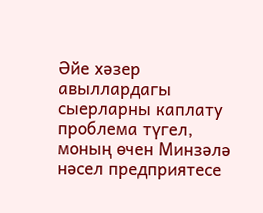Әйе хәзер авыллардагы сыерларны каплату проблема түгел, моның өчен Минзәлә нәсел предприятесе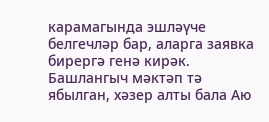карамагында эшләүче белгечләр бар, аларга заявка бирергә генә кирәк. Башлангыч мәктәп тә ябылган, хәзер алты бала Аю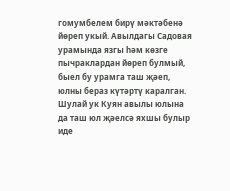гомумбелем бирү мәктәбенә йөреп укый. Авылдагы Садовая урамында язгы һәм көзге пычраклардан йөреп булмый, быел бу урамга таш җәеп, юлны бераз күтәртү каралган. Шулай ук Куян авылы юлына да таш юл җәелсә яхшы булыр иде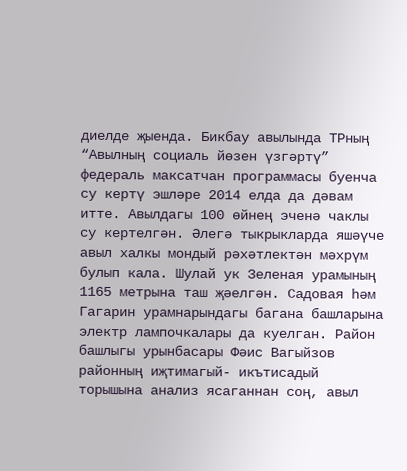диелде җыенда. Бикбау авылында ТРның “Авылның социаль йөзен үзгәртү” федераль максатчан программасы буенча су кертү эшләре 2014 елда да дәвам итте. Авылдагы 100 өйнең эченә чаклы су кертелгән. Әлегә тыкрыкларда яшәүче авыл халкы мондый рәхәтлектән мәхрүм булып кала. Шулай ук Зеленая урамының 1165 метрына таш җәелгән. Садовая һәм Гагарин урамнарындагы багана башларына электр лампочкалары да куелган. Район башлыгы урынбасары Фәис Вагыйзов районның иҗтимагый- икътисадый торышына анализ ясаганнан соң, авыл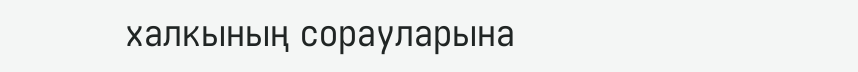халкының сорауларына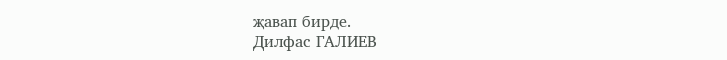җавап бирде.
Дилфас ГАЛИЕВ